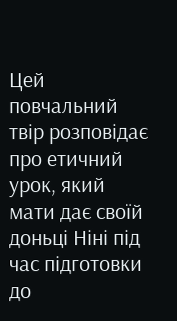Цей повчальний твір розповідає про етичний урок, який мати дає своїй доньці Ніні під час підготовки до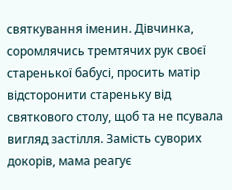святкування іменин. Дівчинка, соромлячись тремтячих рук своєї старенької бабусі, просить матір відсторонити стареньку від святкового столу, щоб та не псувала вигляд застілля. Замість суворих докорів, мама реагує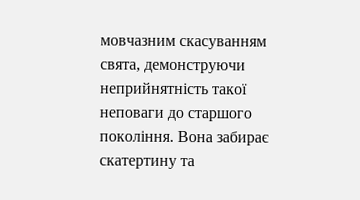мовчазним скасуванням свята, демонструючи неприйнятність такої неповаги до старшого покоління. Вона забирає скатертину та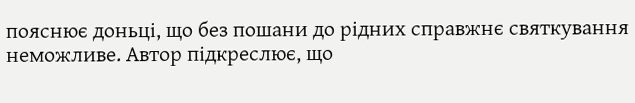пояснює доньці, що без пошани до рідних справжнє святкування неможливе. Автор підкреслює, що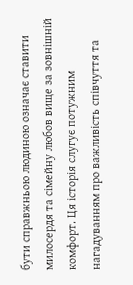бути справжньою людиною означає ставити милосердя та сімейну любов вище за зовнішній комфорт. Ця історія слугує потужним нагадуванням про важливість співчуття та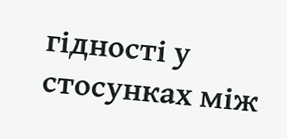гідності у стосунках між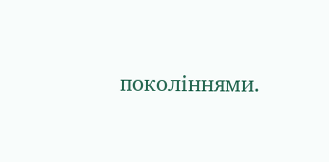поколіннями.